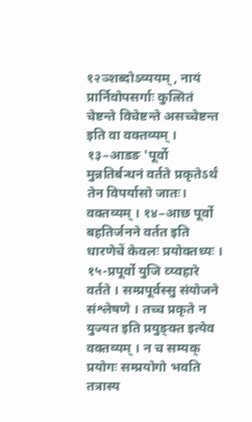१२ञ्शब्दोऽव्ययम् , नायं प्रार्निवोपसर्गाः कुत्सितं चेष्टन्ते विचेष्टन्ते असच्चेष्टन्त इति वा वक्तव्यम् । १३–आडङ 'पूर्वो मुन्नतिर्बन्धनं वर्तते प्रकृतेऽर्थं तेन विपर्यासो जातः। वक्तव्यम् । १४–आछ पूर्वो बहतिर्जनने वर्तत इति धारणेचें केवलः प्रयोक्तध्यः । १५-प्रपूर्वो युजि व्य्वहारे वर्तते । सम्प्रपूर्वस्सु संयोजने संश्लेषणे । तच्च प्रकृते न युज्यत इति प्रयुङ्क्त इत्येव वक्तव्यम् । न च सम्यक् प्रयोगः सम्प्रयोगो भवति तत्रास्य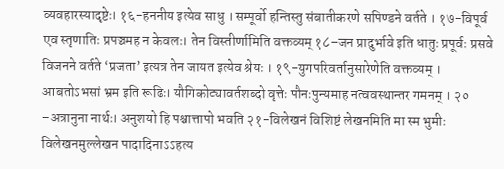व्यवहारस्यादृष्टेः। १६-हननीय इत्येव साधु । सम्पूर्वो हन्तिस्तु संबातीकरणे सपिण्डने वर्तते । १७-विपूर्व एव स्तृणातिः प्रपञ्चमह न केवलः। तेन विस्तीर्णामिति वक्तव्यम् १८–जन प्रादुर्भावे इति धातुः प्रपूर्वः प्रसवे विजनने वर्तते ‘प्रजता’ इत्यत्र तेन जायत इत्येव श्रेयः । १९-युगपरिवर्तानुसारेणेति वक्तव्यम् । आबतोऽभसां भ्रम इति रूढिः। यौगिकोट्यावर्तशब्दो वृत्तेः पौनःपुन्यमाह नत्ववस्थान्तर गमनम् । २० –अत्रानुना नार्थः। अनुशयो हि पश्चात्तापो भवति २१-विलेखनं विशिष्टं लेखनमिति मा स्म भुमीः विलेखनमुल्लेखन पादादिनाऽऽहत्य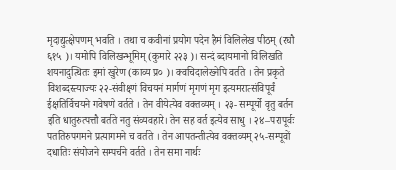मृदाद्युत्क्षेपणम् भवति । तथा च कवीनां प्रयोग पदेन हैमं विलिलेख पीठम् (रघौ ६१५ )। यमोपि विलिखन्भूमिम् (कुमारे २२३ )। सन्दं ब्दायमानो विलिखति शयनादुत्थितः इमां खुरेण (काव्य प्र० )। क्वचिदालेख्नेपि वर्तते । तेन प्रकृते विशब्दस्त्याज्यः २२-संवीक्ष्णं विचयनं मार्गणं मृगणं मृग इत्यमरात्संविपूर्वं ईक्षतिर्विचयने गवेषणे वर्तते । तेन वीयेत्येव वक्तव्यम् । २३- सम्पूर्यो वृतु बर्तन इति धातुरुत्पत्तौ बर्तते नतु संव्यवहारे। तेन सह वर्त इत्येव साधु । २४–परापूर्वः पततिरुपगमने प्रत्यागमने च वर्तते । तेन आपतन्तीत्येव वक्तव्यम् २५-सम्पूवों दधातिः संयोजने सम्पर्चने वर्तते । तेन समा नार्थः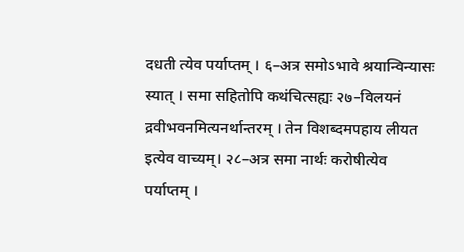दधती त्येव पर्याप्तम् । ६–अत्र समोऽभावे श्रयान्विन्यासः स्यात् । समा सहितोपि कथंचित्सह्यः २७–विलयनं द्रवीभवनमित्यनर्थान्तरम् । तेन विशब्दमपहाय लीयत इत्येव वाच्यम्। २८–अत्र समा नार्थः करोषीत्येव पर्याप्तम् ।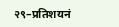२९–प्रतिशयनं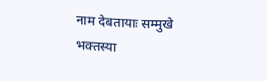नाम देबतायाः सम्मुखे भक्तस्या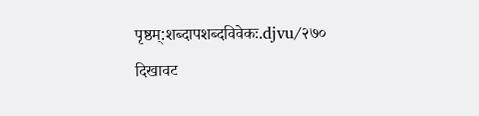पृष्ठम्:शब्दापशब्दविवेकः.djvu/२७०
दिखावट